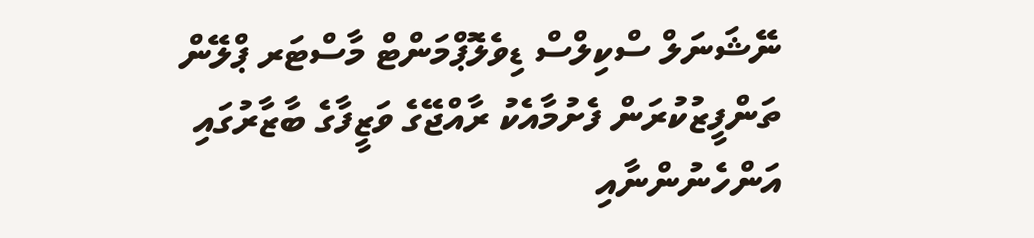ނޭޝަނަލް ސްކިލްސް ޑިވެލޮޕްމަންޓް މާސްޓަރ ޕްލޭން ތަންފީޒުކުރަން ފެށުމާއެކު ރާއްޖޭގެ ވަޒީފާގެ ބާޒާރުގައި އަންހެނުންނާއި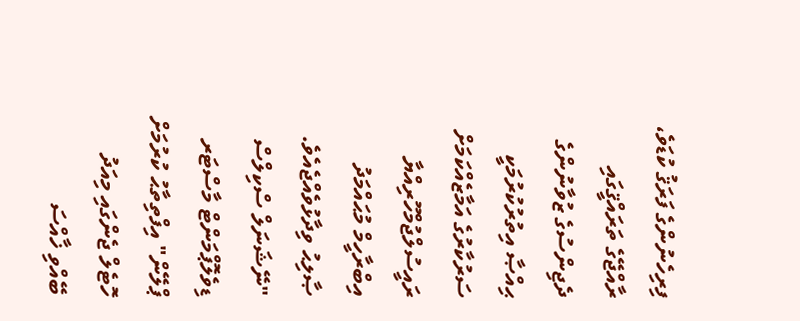ފިރިހެނުންގެ ފަރަޤު ކުޑަވެ، ރާއްޖޭގެ ތަރައްޤީގައި ދެޖިންސުގެ ޒުވާނުންގެ ޙިއްޞާ އިތުރުކުރުމަކީ ސަރުކާރުގެ އަމާޒެއްކަމަށް ރައީސުލްޖުމްހޫރިއްޔާ އިބްރާހީމް މުޙައްމަދު ޞާލިޙު ވިދާޅުވެއްޖެއެވެ.
"ނޭޝަނަލް ސްކިލްސް ޑިވެލޮޕްމަންޓް މާސްޓަރ ޕްލޭން" އިފްތިތާޙު ކުރުމަށް ހޮޓެލް ޖެންގައި މިއަދު ބޭއްވި ޚާއްސަ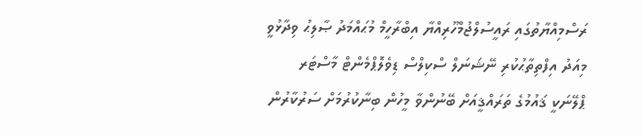ރަސްމިއްޔާތުގައި ރައީސުލްޖުމްހޫރިއްޔާ އިބްރާހީމް މުޙައްމަދު ޞާލިޙު ވިދާޅުވީ މިއަދު އިފްތިތާޙުކުރި ނޭޝަނަލް ސްކިލްސް ޑިވެލޮޕްމެންޓް މާސްޓަރ ޕްލޭނަކީ ޤައުމުގެ ތަރައްޤީއަށް ބޭނުންވާ މީހުން ބިނާކުރުމަށް ސަރުކާރުން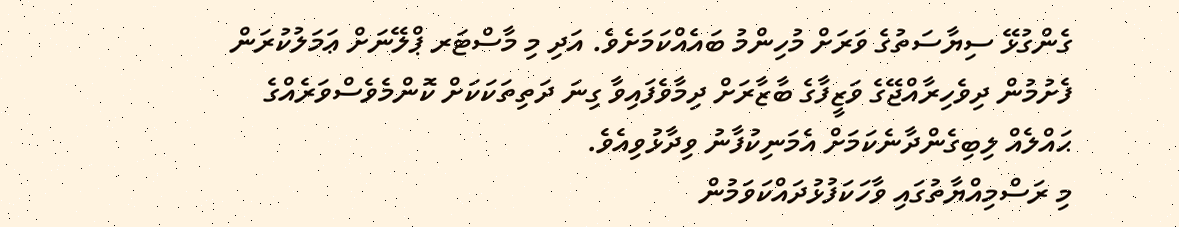ގެންގުޅޭ ސިޔާސަތުގެ ވަރަށް މުހިންމު ބައެއްކަމަށެވެ. އަދި މި މާސްޓަރ ޕްލޭނަށް ޢަމަލުކުރަން ފެށުމުން ދިވެހިރާއްޖޭގެ ވަޒީފާގެ ބާޒާރަށް ދިމާވެފައިވާ ގިނަ ދަތިތަކަކަށް ކޮންމެވެސްވަރެއްގެ ޙައްލެއް ލިބިގެންދާނެކަމަށް އެމަނިކުފާނު ވިދާޅުވިއެވެ.
މި ރަސްމިއްޔާތުގައި ވާހަކަފުޅުދައްކަވަމުން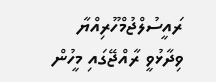ރައީސުލްޖުމްހޫރިއްޔާ ވިދާޅުވީ ރާއްޖޭގައި މީހުން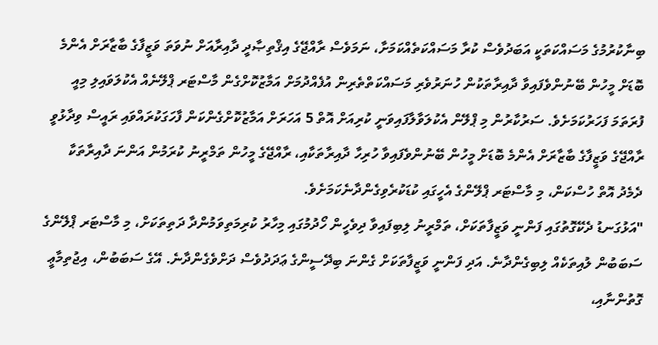ބިނާކުރުމުގެ މަސައްކަތަކީ އަބަދުވެސް ކުރާ މަސައްކަތެއްކަމަށާ، ނަމަވެސް ރާއްޖޭގެ އިޤްތިޞާދީ ދާއިރާއަށް ނުވަތަ ވަޒީފާގެ ބާޒާރަށް އެންމެ ބޮޑަށް މީހުން ބޭނުންވެފައިވާ ދާއިރާތަކުން ހުނަރުވެރި މަސައްކަތްތެރިން އުފެއްދުމަށް އަމާޒުކޮށްގެން މާސްޓަރ ޕްލޭނެއް އެކުލަވައިލި މިއީ ފުރަތަމަ ފަހަރުކަމަށެވެ. ސަރުކާރުން މި ޕްލޭން އެކުލަވާލާފައިވަނީ ކުރިއަށް އޮތް 5 އަހަރަށް އަމާޒުކޮށްގެންކަން ފާހަގަކުރައްވައި ރައީސް ވިދާޅުވީ ރާއްޖޭގެ ވަޒީފާގެ ބާޒާރަށް އެންމެ ބޮޑަށް މީހުން ބޭނުންވެފައިވާ ހުރިހާ ދާއިރާތަކާއި، ރާއްޖޭގެ މީހުން ތަމްރީނު ކުރަމުން އަންނަ ދާއިރާތަކާ ދެމެދު އޮތް ހުސްކަން، މި މާސްޓަރ ޕްލޭންގެ އެހީގައި ކުޑަކުރެވިގެންދާނެކަމަށެވެ.
"އަޅުގަނޑު ދެކޭގޮތުގައި ފަންނީ ވަޒީފާތަކަށް، ތަމްރީނު ލިބިފައިވާ ދިވެހީން ހޯދުމުގައި މިހާރު ކުރިމަތިވަމުންދާ ދަތިތަކަށް، މި މާސްޓަރ ޕްލޭންގެ ސަބަބުން ލުއިތަކެއް ލިބިގެންދާނެ. އަދި ފަންނީ ވަޒީފާތަކަށް ގެންނަ ބިދޭސީންގެ ޢަދަދުވެސް ދަށްވެގެންދާނެ. އޭގެ ސަބަބުން، އިޖުތިމާޢީ ގޮތުންނާއި،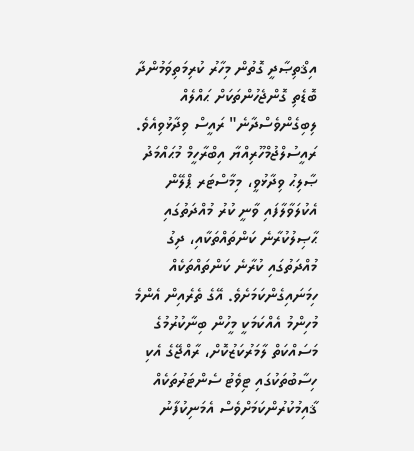އިޤްތިޞާދީ ގޮތުން މިހާރު ކުރިމަތިވަމުންދާ ބޮޑެތި ގޮންޖެހުންތަކަށް ޙައްލެއް ލިބިގެންވެސްދާނެ" ރައީސް ވިދާޅުވިއެވެ.
ރައީސުލްޖުމްހޫރިއްޔާ އިބްރާހީމް މުޙައްމަދު ޞާލިޙު ވިދާޅުވީ، މިމާސްޓަރ ޕްލޭން އެކުލަވާލާފައި ވާނީ ކުރު މުއްދަތުގައި ޙާޞިލުކުރާނެ ކަންތައްތަކާއި، ދިގު މުއްދަތުގައި ކުރާނެ ކަންތައްތަކެއް ހިމަނައިގެންކަމަށެވެ. އޭގެ ތެރެއިން އެންމެ މުހިންމު އެއްކަމަކީ މީހުން ބިނާކުރުމުގެ މަސައްކަތް ލާމަރުކަޒުކޮށް، ރާއްޖޭގެ އެކި ހިސާބުތަކުގައި ޓިވެޓު ސެންޓަރުތަކެއް ޤާއިމުކުރުންކަމަށްވެސް އެމަނިކުފާނު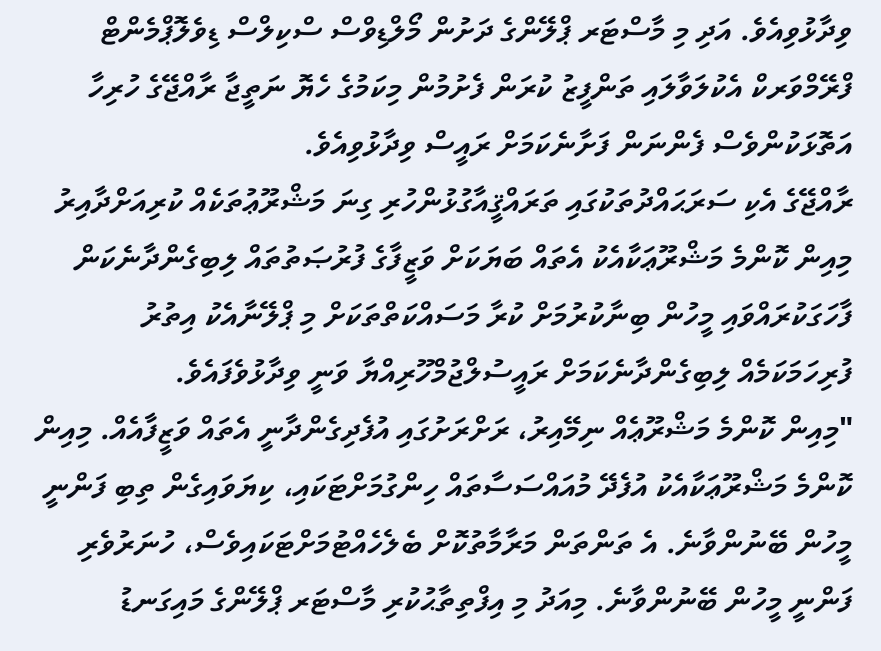ވިދާޅުވިއެވެ. އަދި މި މާސްޓަރ ޕްލޭންގެ ދަށުން މޯލްޑިވްސް ސްކިލްސް ޑިވެލޮޕްމެންޓް ފްރޭމްވަރކް އެކުލަވާލައި ތަންފީޒު ކުރަން ފެށުމުން މިކަމުގެ ހެޔޮ ނަތީޖާ ރާއްޖޭގެ ހުރިހާ އަތޮޅަކުންވެސް ފެންނަން ފަށާނެކަމަށް ރައީސް ވިދާޅުވިއެވެ.
ރާއްޖޭގެ އެކި ސަރަޙައްދުތަކުގައި ތަރައްޤީއާގުޅުންހުރި ގިނަ މަޝްރޫޢުތަކެއް ކުރިއަށްދާއިރު މިއިން ކޮންމެ މަޝްރޫޢަކާއެކު އެތައް ބަޔަކަށް ވަޒީފާގެ ފުރުޞަތުތައް ލިބިގެންދާނެކަން ފާހަގަކުރައްވައި މީހުން ބިނާކުރުމަށް ކުރާ މަސައްކަތްތަކަށް މި ޕްލޭނާއެކު އިތުރު ފުރިހަމަކަމެއް ލިބިގެންދާނެކަމަށް ރައީސުލްޖުމްހޫރިއްޔާ ވަނީ ވިދާޅުވެފައެވެ.
"މިއިން ކޮންމެ މަޝްރޫޢެއް ނިމޭއިރު، ރަށްރަށުގައި އުފެދިގެންދާނީ އެތައް ވަޒީފާއެއް. މިއިން ކޮންމެ މަޝްރޫޢަކާއެކު އުފެދޭ މުއައްސަސާތައް ހިންގުމަށްޓަކައި، ކިޔަވައިގެން ތިބި ފަންނީ މީހުން ބޭނުންވާނެ. އެ ތަންތަން މަރާމާތުކޮށް ބެލެހެއްޓުމަށްޓަކައިވެސް، ހުނަރުވެރި ފަންނީ މީހުން ބޭނުންވާނެ. މިއަދު މި އިފްތިތާޙުކުރި މާސްޓަރ ޕްލޭންގެ މައިގަނޑު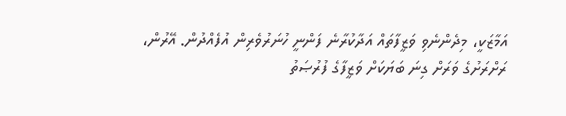އަމާޒަކީ، މިދެންނެވި ވަޒީފާތައް އަދާކުރާނެ ފަންނީ ހުނަރުވެރިން އުފެއްދުން. އޭރުން، ރަށްރަށުގެ ވަރަށް ގިނަ ބަޔަކަށް ވަޒީފާގެ ފުރުޞަތު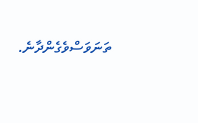ތަނަވަސްވެގެންދާނެ.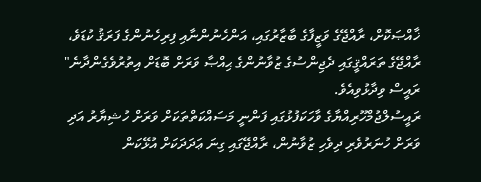ޚާއްޞަކޮށް، ރާއްޖޭގެ ވަޒީފާގެ ބާޒާރުގައި، އަންހެނުންނާއި ފިރިހެނުންގެ ފަރަޤު ކުޑަވެ، ރާއްޖޭގެ ތަރައްޤީގައި ދެޖިންސުގެ ޒުވާނުންގެ ޙިއްޞާ ވަރަށް ބޮޑަށް އިތުރުވެގެންދާނެ" ރައީސް ވިދާޅުވިއެވެ.
ރައީސުލްޖުމްހޫރިއްޔާގެ ވާހަކަފުޅުގައި ފަންނީ މަސައްކަތްތަކަށް ވަރަށް ހުޝިޔާރު އަދި ވަރަށް ހުނަރުވެރި ދިވެހި ޒުވާނުން، ރާއްޖޭގައި ގިނަ ޢަދަދަކަށް އުޅޭކަން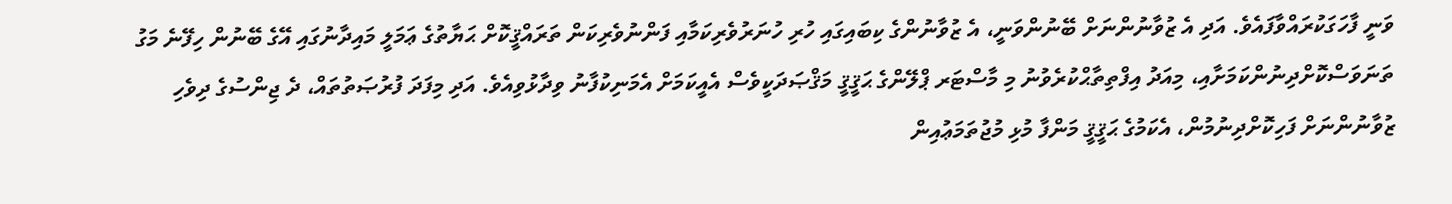ވަނީ ފާހަގަކުރައްވާފައެވެ. އަދި އެ ޒުވާނުންނަށް ބޭނުންވަނީ، އެ ޒުވާނުންގެ ކިބައިގައި ހުރި ހުނަރުވެރިކަމާއި ފަންނުވެރިކަން ތަރައްޤީކޮށް ޙަޔާތުގެ ޢަމަލީ މައިދާނުގައި އޭގެ ބޭނުން ހިފޭނެ މަގު ތަނަވަސްކޮށްދިނުންކަމަށާއި، މިއަދު އިފްތިތާޙްކުރެވުނު މި މާސްޓަރ ޕްލޭންގެ ޙަޤީޤީ މަޤްޞަދަކީވެސް އެއީކަމަށް އެމަނިކުފާނު ވިދާޅުވިއެވެ. އަދި މިފަދަ ފުރުޞަތުތައް، ދެ ޖިންސުގެ ދިވެހި ޒުވާނުންނަށް ފަހިކޮށްދިނުމުން، އެކަމުގެ ޙަޤީޤީ މަންފާ މުޅި މުޖުތަމަޢުއިން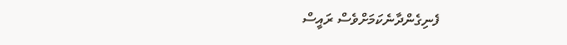ފެނިގެންދާނެކަމަށްވެސް ރައީސް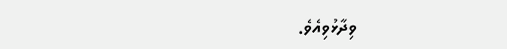ވިދާޅުވިއެވެ.